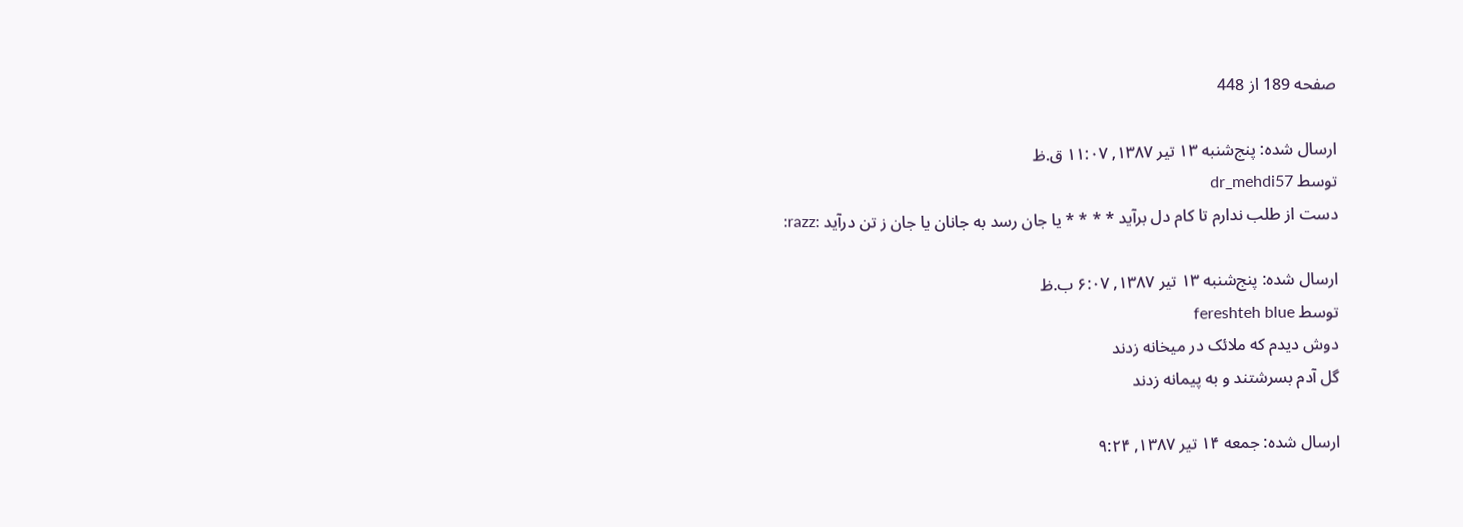صفحه 189 از 448

ارسال شده: پنج‌شنبه ۱۳ تیر ۱۳۸۷, ۱۱:۰۷ ق.ظ
توسط dr_mehdi57
دست از طلب ندارم تا کام دل برآيد * * * * يا جان رسد به جانان يا جان ز تن درآيد :razz:

ارسال شده: پنج‌شنبه ۱۳ تیر ۱۳۸۷, ۶:۰۷ ب.ظ
توسط fereshteh blue
دوش ديدم که ملائک در ميخانه زدند
گل آدم بسرشتند و به پيمانه زدند

ارسال شده: جمعه ۱۴ تیر ۱۳۸۷, ۹:۲۴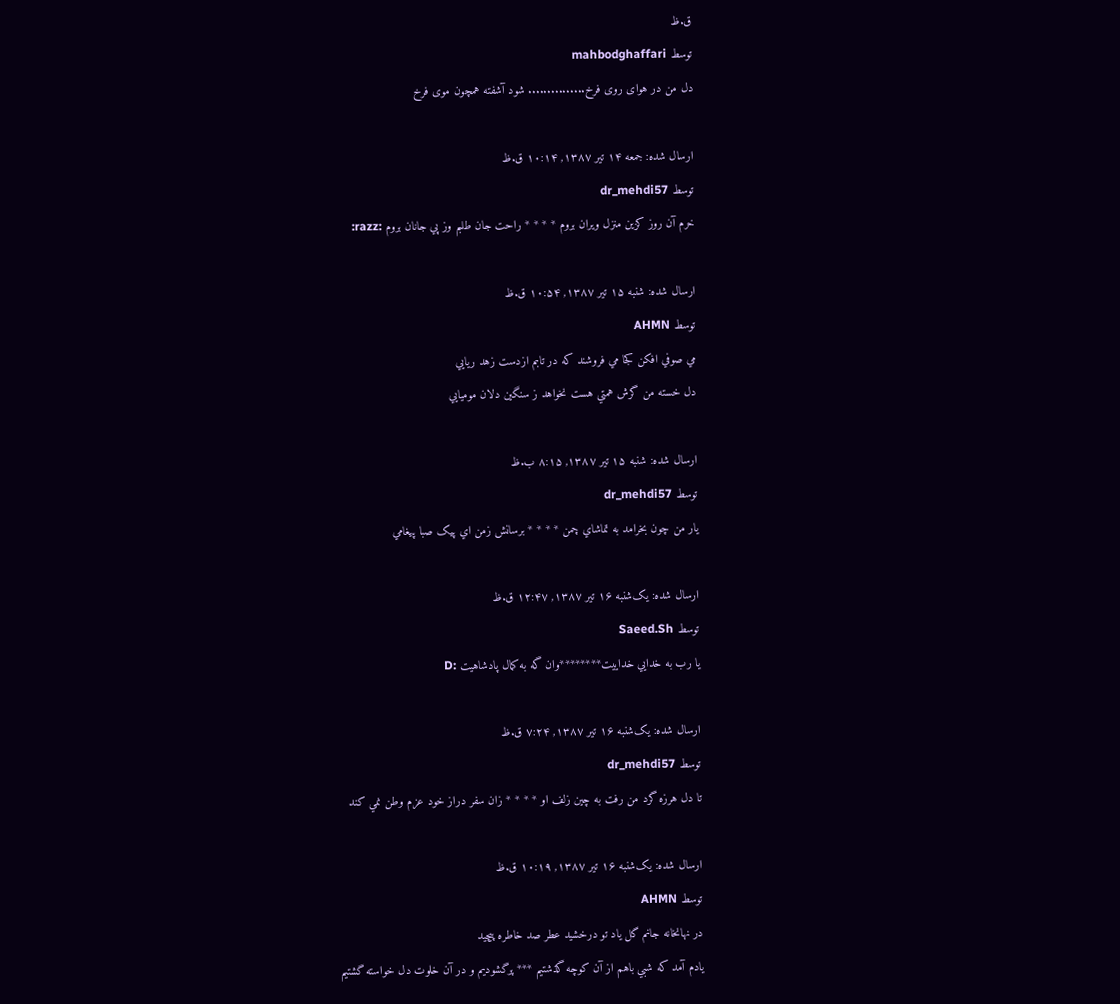ق.ظ
توسط mahbodghaffari
دل من در هوای روی فرخ............... شود آشفته همچون موی فرخ

ارسال شده: جمعه ۱۴ تیر ۱۳۸۷, ۱۰:۱۴ ق.ظ
توسط dr_mehdi57
خرم آن روز کزين منزل ويران بروم * * * * راحت جان طلبم وز پي جانان بروم :razz:

ارسال شده: شنبه ۱۵ تیر ۱۳۸۷, ۱۰:۵۴ ق.ظ
توسط AHMN
مي صوفي افکن کجا مي فروشند که در تابم ازدست زهد ريايي
دل خسته من گرش همتي هست نخواهد ز سنگين دلان موميايي

ارسال شده: شنبه ۱۵ تیر ۱۳۸۷, ۸:۱۵ ب.ظ
توسط dr_mehdi57
يار من چون بخرامد به تماشاي چمن * * * * برسانش زمن اي پيک صبا پيغامي

ارسال شده: یک‌شنبه ۱۶ تیر ۱۳۸۷, ۱۲:۴۷ ق.ظ
توسط Saeed.Sh
يا رب به خدايي خداييت********وان گه به کمال پادشاهيت :D

ارسال شده: یک‌شنبه ۱۶ تیر ۱۳۸۷, ۷:۲۴ ق.ظ
توسط dr_mehdi57
تا دل هرزه گرد من رفت به چين زلف او * * * * زان سفر دراز خود عزم وطن نمي کند

ارسال شده: یک‌شنبه ۱۶ تیر ۱۳۸۷, ۱۰:۱۹ ق.ظ
توسط AHMN
در نهانخانه جانم گل ياد تو درخشيد عطر صد خاطره پيچيد
يادم آمد که شبي باهم از آن کوچه گذشتيم *** پرگشوديم و در آن خلوت دل خواسته گشتيم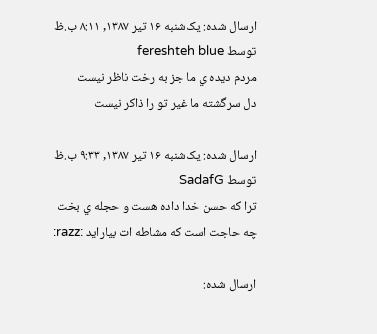ارسال شده: یک‌شنبه ۱۶ تیر ۱۳۸۷, ۸:۱۱ ب.ظ
توسط fereshteh blue
مردم ديده ي ما جز به رخت ناظر نيست
دل سرگشته ما غير تو را ذاکر نيست

ارسال شده: یک‌شنبه ۱۶ تیر ۱۳۸۷, ۹:۳۳ ب.ظ
توسط SadafG
ترا که حسن خدا داده هست و حجله ي بخت
چه حاجت است که مشاطه ات بيارايد :razz:

ارسال شده: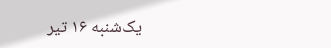یک‌شنبه ۱۶ تیر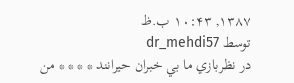۱۳۸۷, ۱۰:۴۳ ب.ظ
توسط dr_mehdi57
در نظربازي ما بي خبران حيرانند * * * * من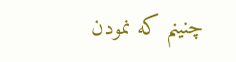چنينم که نمودن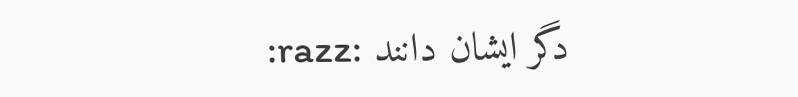دگر ايشان دانند :razz: